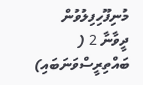މުނިފޫހިފިލުވުން
ދީވާނާ 2 ( ބައްތިރީސްވަނަބައި)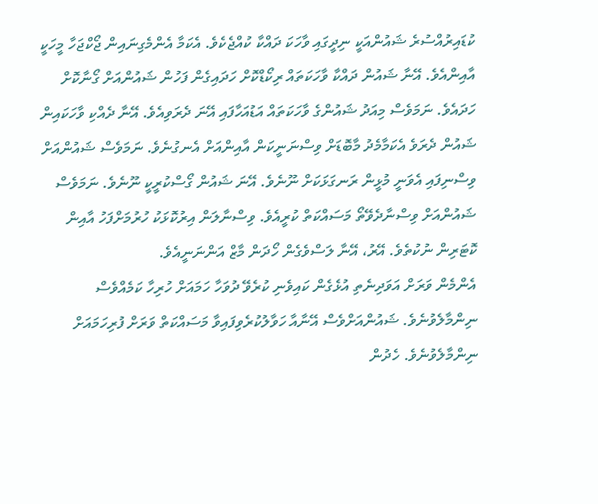ކުޑައިރުއްސުރެ ޝައުންއަކީ ނިދީގައި ވާހަކަ ދައްކާ ކުއްޖެކެވެ. އެކަމާ އެންމެގިނައިން ޖޯކްޖަހާ މީހަކީ އާއިންއެވެ. އޭނާ ޝައުން ދައްކާ ވާހަކަތައް ރިކޯޑްކޮށް ހަދައިގެން ފަހުން ޝައުންއަށް ގޯނާކޮށް ހަދައެވެ. ނަމަވެސް މިއަދު ޝައުންގެ ވާހަކަތައް އަޑުއަހާފައި އޭނަ ދެރަވިއެވެ. އޭނާ ދެއްކި ވާހަކައިން ޝައުން ދެރަވެ އެކަމާމެދު މާބޮޑަށް ވިސްނަނީކަން އާއިންއަށް އެނގުނެވެ. ނަމަވެސް ޝައުންއަށް ވިސްނިފައި އެވަނީ މުޅީން ރަނގަޅަކަށް ނޫނެވެ. އޭނަ ޝައުން ގޯސްކުރީކީ ނޫނެވެ. ނަމަވެސް ޝައުންއަށް ވިސްނާދެވޭތޯ މަސައްކަތް ކުރީއެވެ. ވިސްނާލަން އިރުކޮޅަކު ހުރުމަށްފަހު އާއިން ކޮޓަރިން ނުކުތެވެ. އޭރު، އޭނާ ލަސްވެގެން ހޯދަން މާޒް އަންނަނީއެވެ.
އެންމެން ވަރަށް އަވަދިނެތި އުޅެގެން ކައިވެނި ކުރެވޭ ދުވަހާ ހަމައަށް ހުރިހާ ކަމެއްވެސް ނިންމާލެވުނެވެ. ޝައުންއަށްވެސް އޭނާއާ ހަވާލުކުރެވިފައިވާ މަސައްކަތް ވަރަށް ފުރިހަމައަށް ނިންމާލެވުނެވެ. ހެދުން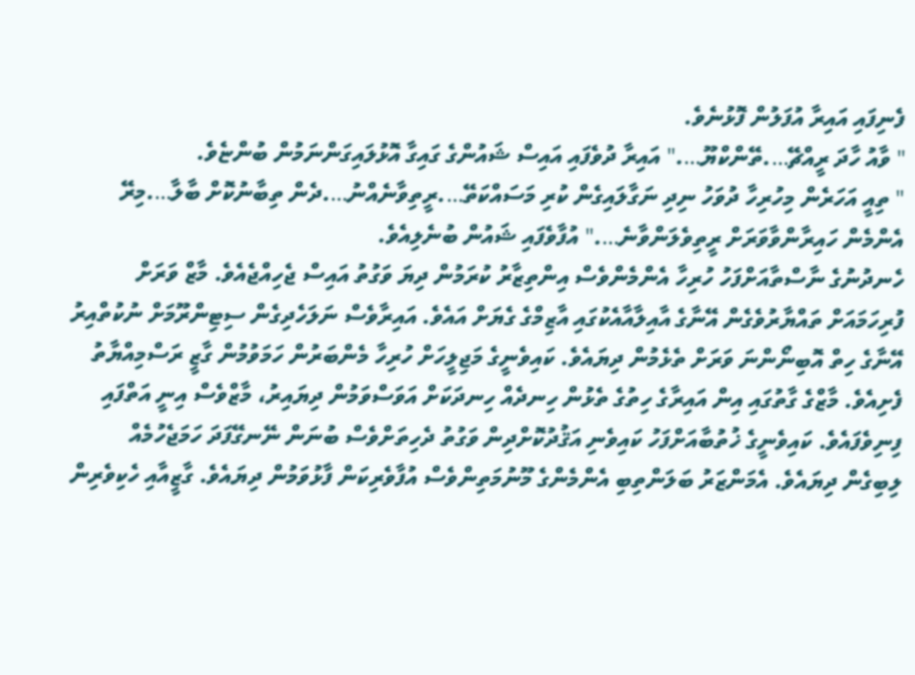ފެނިފައި އައިރާ އުފަލުން ފޮޅުނެވެ.
" ވާއު ހާދަ ރީއްޗޭ….ތޭންކްޔޫ…." އައިރާ ދުވެފައި އައިސް ޝައުންގެ ގައިގާ އޮޅުލައިގަންނަމުން ބުންޏެވެ.
" ތިއީ އަހަރެން މިހުރިހާ ދުވަހު ނިދި ނަގާލައިގެން ކުރި މަސައްކަތޭ….ރީތިވާނެއްނު….ދެން ތިބާނުކޮށް ބާލާ….މިރޭ އެންމެން ހައިރާންވާވަރަށް ރީތިވެލަންވާނެ…." އުފާވެފައި ޝައުން ބުނެލިއެވެ.
ހެނދުނުގެ ނާސްތާއަށްފަހު ހުރިހާ އެންމެންވެސް އިންތިޒާރު ކުރަމުން ދިޔަ ވަގުތު އައިސް ޖެހިއްޖެއެވެ. މާޒް ވަރަށް ފުރިހަމައަށް ތައްޔާރުވެގެން އޭނާގެ އާއިލާއާއެކުގައި އާޒިމްގެ ގެޔަށް އައެވެ. އައިރާވެސް ނަލަހެދިގެން ސިޓިންރޫމަށް ނުކުތްއިރު އޭނާގެ ހިތް އޮބިނޯންނަ ވަރަށް ތެޅެމުން ދިޔައެވެ. ކައިވެނީގެ މަޖިލީހަށް ހުރިހާ މެންބަރުން ހަމަވުމުން ގާޒީ ރަސްމިއްޔާތު ފެށިއެވެ. މާޒްގެ ގާތުގައި އިން އައިރާގެ ހިތުގެ ތެޅުން ހިނދެއް ހިނދަކަށް އަވަސްވަމުން ދިޔައިރު، މާޒްވެސް އިނީ އަތްފައި ފިނިވެފައެވެ. ކައިވެނީގެ ޚުތުބާއަށްފަހު ކައިވެނި އަޤުދުކޮށްދިން ވަގުތު ދެހިތަށްވެސް ބުނަން ނޭނގޭފަދަ ހަމަޖެހުމެއް ލިބިގެން ދިޔައެވެ. އެމަންޒަރު ބަލަންތިބި އެންމެންގެ މޫނުމަތިންވެސް އުފާވެރިކަން ފާޅުވަމުން ދިޔައެވެ. ގާޒީއާއި ހެކިވެރިން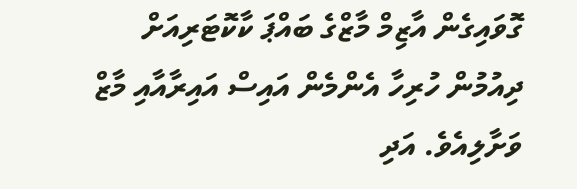ގޮވައިގެން އާޒިމް މާޒްގެ ބައްޕަ ކާކޮޓަރިއަށް ދިއުމުން ހުރިހާ އެންމެން އައިސް އައިރާއާއި މާޒް ވަށާލިއެވެ. އަދި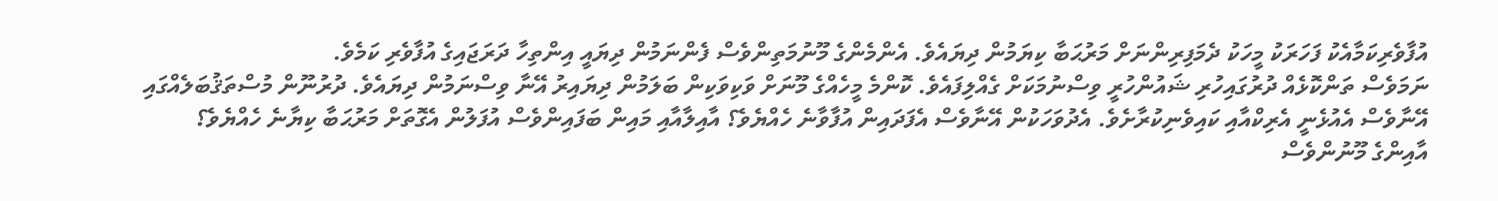އުފާވެރިކަމާއެކު ފަހަރަކު މީހަކު ދެމަފިރިންނަށް މަރުޙަބާ ކިޔަމުން ދިޔައެވެ. އެންމެންގެ މޫނުމަތިންވެސް ފެންނަމުން ދިޔައީ އިންތިހާ ދަރަޖައިގެ އުފާވެރި ކަމެވެ.
ނަމަވެސް ތަންކޮޅެއް ދުރުގައިހުރި ޝައުންހުރީ ވިސްނުމަކަށް ގެއްލިފައެވެ. ކޮންމެ މީހެއްގެ މޫނަށް ވަކިވަކިން ބަލަމުން ދިޔައިރު އޭނާ ވިސްނަމުން ދިޔައެވެ. ދުރުނޫން މުސްތަޤުބަލެއްގައި އޭނާވެސް އެއުޅެނީ އެރިކްއާއި ކައިވެނިކުރާށެވެ. އެދުވަހަކުން އޭނާވެސް އެފަދައިން އުފާވާނެ ހެއްޔެވެ؟ އާއިލާއާއި މައިން ބަފައިންވެސް އުފަލުން އެގޮތަށް މަރުޙަބާ ކިޔާނެ ހެއްޔެވެ؟ އާއިންގެ މޫނުންވެސް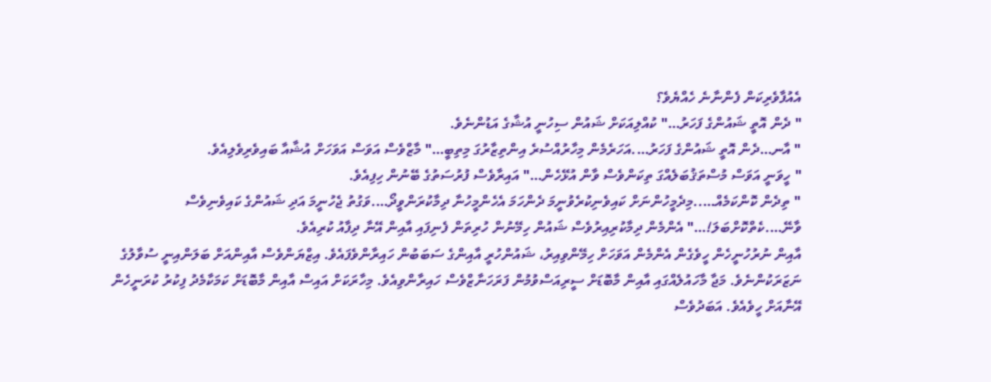އެއުފާވެރިކަން ފެންނާނެ ހެއްޔެވެ؟
" ދެން އޮތީ ޝައުންގެ ފަހަރު…" ކުއްލިއަކަށް ޝައުން ސިހުނީ އުޝާގެ އަޑުންނެވެ.
" އާނ…ދެން އޮތީ ޝައުންގެ ފަހަރު….އަހަރެމެން މިހާރުއްސުރެ އިންތިޒާރުގަ މިތިބީ…" މާޒްވެސް އަވަސް އަވަހަށް އުޝާއާ ބައިވެރިވެލިއެވެ.
" ހީވަނީ އަވަސް މުސްތަޤުބަލެއްގަ ތިކަންވެސް ވާން އުޅޭހެން…" އައިރާވެސް ފުރުސަތުގެ ބޭނުން ހިފިއެވެ.
" ތިދެން ކޮންކަމެއް…..މިދެމީހުންނަށް ކައިވެނިކުރެވުނީމަ ދެންހަމަ އެހެންމީހުނާ ދިމާކުރަންވީދޯ….ވަގުތު ޖެހުނީމަ އަދި ޝައުންގެ ކައިވެނިވެސް ވާނޭ….ކެތްކޮށްބަލަ!…" އެންމެން ދިމާކުރިއިރުވެސް ޝައުން ހިމޭނުން ހުރިތަން ފެނިފައި އާއިން އޭނާ ދިފާއު ކުރިއެވެ.
އާއިން ނުރުހުނީހެން ހީވެގެން އެންމެން އަވަހަށް ހިމޭންވިއިރު، ޝައުންހުރީ އާއިންގެ ސަބަބުން ހައިރާންވެފައެވެ. އިޒްޔަންވެސް އާއިންއަށް ބަލަންއިނީ ސުވާލުގެ ނަޒަރަކުންނެވެ. މަޖާ މާހައުލެއްގައި އާއިން މާބޮޑަށް ސީރިއަސްވުމުން ފަރަހަނާޒްވެސް ހައިރާންވިއެވެ. މިހާރަކަށް އައިސް އާއިން މާބޮޑަށް ކަމަކާމެދު ފިކުރު ކުރަނީހެން އޭނާއަށް ހީވެއެވެ. އަބަދުވެސް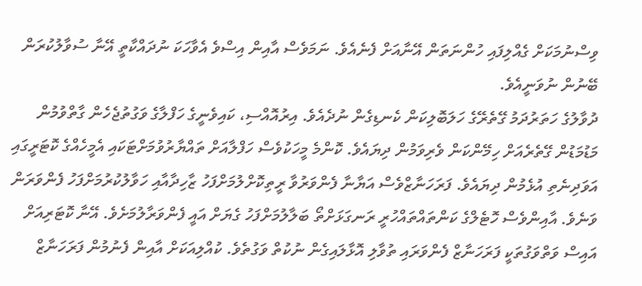ވިސްނުމަކަށް ގެއްލިފައި ހުންނަތަން އޭނާއަށް ފެނެއެވެ. ނަމަވެސް އާއިން އިސްވެ އެވާހަކަ ނުދައްކާތީ އޭނާ ސުވާލުކުރަން ބޭނުން ނުވަނީއެވެ.
ދުވާލުގެ ހަތަރުދަމު ގޭތެރޭގެ ހަލަބޮލިކަން ކެނޑިގެން ނުދެއެވެ. އިރުއޮއްސި، ކައިވެނީގެ ހަފްލާގެ ވަގުތުޖެހެން ގާތްވުމުން މަޑުމަޑުން ގޭތެރެއަށް ހިމޭންކަން ވެރިވަމުން ދިޔައެވެ. ކޮންމެ މީހަކުވެސް ހަފްލާއަށް ތައްޔާރުވުމަށްޓަކައި އެމީހެއްގެ ކޮޓަރީގައި އަވަދިނެތި އުޅެމުން ދިޔައެވެ. ފަރަހަނާޒްވެސް އަޔާނާ ފެންވަރުވާ ރީތިކޮށްލުމަށްފަހު ޒާހިދާއާއި ހަވާލުކުރުމަށްފަހު ފެންވަރަން ވަނެވެ. އާއިންވެސް ހޮޓެލްގެ ކަންތައްތައްހުރީ ރަނގަޅަށްތޯ ބަލާލުމަށްފަހު ގެޔަށް އައީ ފެންވަރާލުމަށެވެ. އޭނާ ކޮޓަރިއަށް އައިސް ވަތްވަގުތަކީ ފަރަހަނާޒް ފެންވަރައި ތުވާލި އޮޅާލައިގެން ނުކުތް ވަގުތެވެ. ކުއްލިއަކަށް އާއިން ފެނުމުން ފަރަހަނާޒް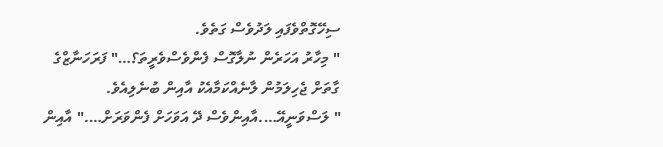ސިހޭގޮތްވެފައި ލަދުވެސް ގަތެވެ.
" މިހާރު އަހަރެން ނުލާގޮސް ފެންވެސްވެރީތަ؟…" ފަރަހަނާޒްގެ ގާތަށް ޖެހިލަމުން ލާނެއްކަމާއެކު އާއިން ބުނެލިއެވެ.
" ލަސްވަނީއޭ….އާއިންވެސް ދޭ އަވަހަށް ފެންވަރަށް…." އާއިން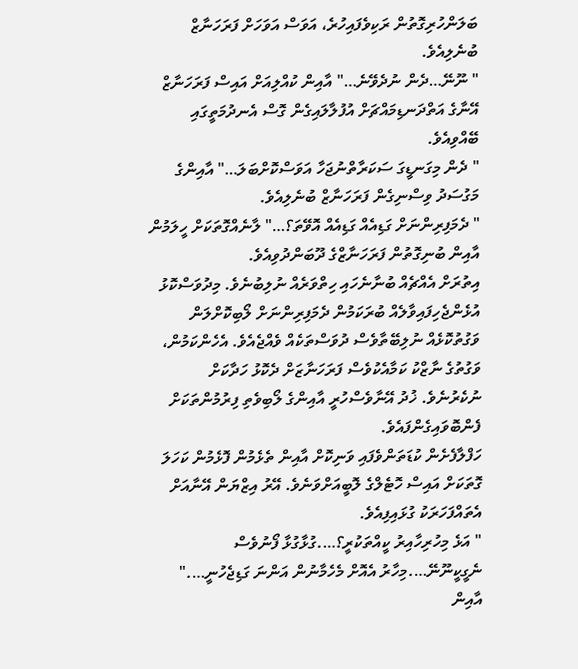ބަލަންހުރިގޮތުން ރަކިވެފައިހުރެ، އަވަސް އަވަހަށް ފަރަހަނާޒް ބުނެލިއެވެ.
" ނޫނޭ…ދެން ނުދެވޭނެ…" އާއިން ކުއްލިއަށް އައިސް ފަރަހަނާޒް އޭނާގެ އަތްދަނޑިމައްޗަށް އުފުލާލައިގެން ގޮސް އެނދުމަތީގައި ބޭއްވިއެވެ.
" ދެން މިގަނޑީގަ ސަކަރާތްނުޖަހާ އަވަސްކޮށްބަލަ…" އާއިންގެ މަގުސަދު ވިސްނިގެން ފަރަހަނާޒް ބުނެލިއެވެ.
" ދެމަފިރިންނަށް ގަޑިއެއް ގަޑިއެއް އޮވޭތަ؟…" ލާނެއްގޮތަކަށް ހީލަމުން އާއިން ބުނިގޮތުން ފަރަހަނާޒްގެ ދޫބަންދުވިއެވެ.
އިތުރަށް އެއްޗެއް ބުނާނެހައި ހިތްވަރެއް ނުލިބުނެވެ. މިދުވަސްކޮޅު އުޅެންޖެހިފައިވާލެއް ބުރަކަމުން ދެމަފިރިންނަށް ލޯބިކޮށްލަން ވަގުތުކޮޅެއް ނުލިބޭތާވެސް ދުވަސްތަކެއް ވެއްޖެއެވެ. އެހެންކަމުން، ވަގުތުގެ ނާޒްކު ކަމާއެކުވެސް ފަރަހަނާޒަށް ދެކޮޅު ހަދާކަށް ނުކެރުނެވެ. ޚުދު އޭނާވެސްހުރީ އާއިންގެ ލޯބިވެތި ފިރުމުންތަކަށް ފެންބޮވައިގެންފައެވެ.
ހަފްލާފެށެން ކުޑަތަންވެފައި ވަނިކޮށް އާއިން ތެޅެމުން ފޮޅެމުން ކަހަލަ ގޮތަކަށް އައިސް ހޮޓެލްގެ ލޮބީއަށްވަނެވެ. އޭރު އިޒްޔަން އޭނާއަށް އެތައްފަހަރަކު ގުޅައިފިއެވެ.
" އަޅެ މިހުރިހާއިރު ކީއްތަކުރީ؟….ގުޅާގުޅާ ފޯނުވެސް ނެގީކީނޫނޭ….މިހާރު އެއޮށް މެހެމާނުން އަންނަ ގަޑިޖެހުނީ…." އާއިން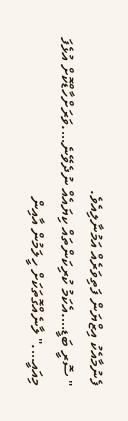ފެނުމާއެކު އިޒްޔަން ފަތިވަރެއް އަމުނާލިއެވެ.
" ސޮރީ ބަޑީ….އެކަމު ކުރިކަންތައް ކިޔައެއް ނުދެވޭނެ….ވަރަށްހާޑްކޮށް އުޅެފަ މިއައީ…." ލާނެއްގޮތަކަށް ހީލަމުން އާއިން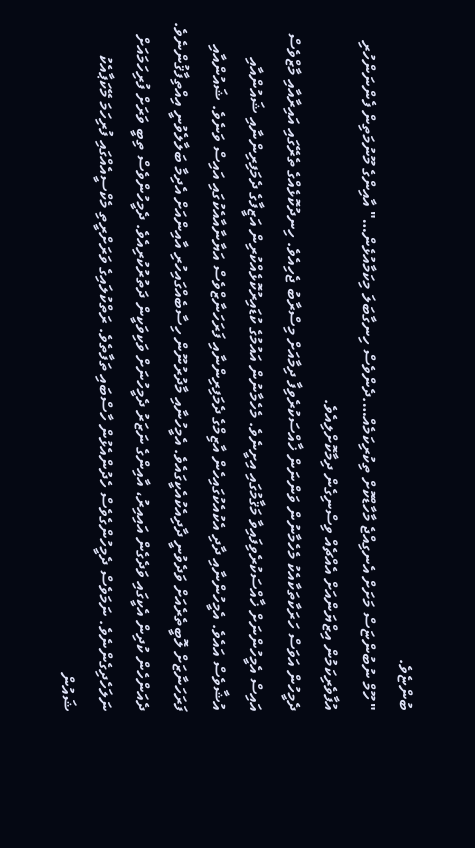ބުންޏެވެ.
" ހޫމް ނުބުންޏަސް މަށަށް އެނގިއްޖެ މާހާޑްކޮށް ތިކުރިކަމެއް….ދެންވެސް ހިނގާބަލަ މިކަމާއުޅެން…" އާއިންގެ މޫނުމަތިން ފެންނަންހުރި އުފާވެރިކަމުން އިޒްޔަންއަށް އެއްޗެއް ވިސްނިގެން ދިމާކޮށްލިއެވެ.
ދެމީހުން އަވަސް ހަރަކާތަކާއެކު މެހެމާނުން ވަންނަން ޚާއްސަކުރެވިފާ ދިމާއަށް މިސްރާބު ޖެހިއެވެ. ހިނދުކޮޅެއްގެ ތެރޭގައި އައިރާއާއި މާޒްވެސް އައިސް އެމީހުންނަށް ޚާއްސަކުރެވިފައިވާ މަޤާމުގައި އިށީނެވެ. މެހެމާނުން އައުމުގެ ކުޑައިރުކޮޅެއްކުރިން އަޒީފާގެ ދެމަފިރިންނާއި ޝައުންއާއި އުޝާވެސް އައެވެ. އެމީހުންނާއި ދާދި އެކުއެކުގައިހެން އާޒިމްގެ ދެމަފިރިންނާއި ފަރަހަނާޒްވެސް އަޔާނާއާއެކުގައި އައިސް ވަނެވެ. ޝައުންއާއި ފަރަހަނާޒަށް ލޮބީތެރެއަށް ވަދެވުނީ ދާދިއެކުއެކީގައެވެ. އެމީހުނާއި މާދުރުނޫން ހިސާބެއްގައިހުރި އާއިންއަށް އެދިމާ ބަލާލެވުނީ އިއްތިފާޤުންނެވެ. ދެއަންހެން ކުދިން އެކީގައި ވަދެގެން އައިއިރު، އާއިންގެ ނަޒަރު ދެމީހުނަށް ވަކިވަކީން ދަތުރުކުރިއެވެ. ދެމީހުންވެސް ތިބީ ވަރަށް ފުރިހަމައަށް ނަލަހެދިގެންނެވެ. ނަމަވެސް ދެމީހުންގެވެސް ހެދުންއެޅުން ހާސްބައި ތަފާތެވެ. ރަތްކުލައިގެ ވަރަށްރީތި މެކްސީއެއްގައި ފުރިހަމަ މޭކަޕާއެކު ޝައުން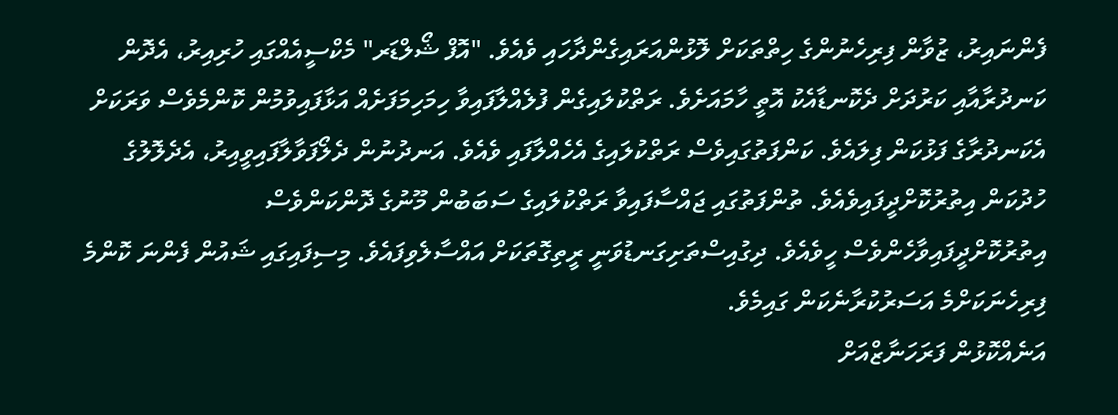ފެންނައިރު، ޒުވާން ފިރިހެނުންގެ ހިތްތަކަށް ލޮޅުންއަރައިގެންދާހައި ވެއެވެ. "އޮފް ޝޯލްޑަރ" މެކްސީއެއްގައި ހުރިއިރު، އެދޮން ކަނދުރާއާއި ކަރުދަށް ދެކޮނޑާއެކު އޮތީ ހާމައަށެވެ. ރަތްކުލައިގެން ފުލެއްލާފައިވާ ހިމަހިމަފަށެއް އަޅާފައިވުމުން ކޮންމެވެސް ވަރަކަށް އެކަނދުރާގެ ފަޅުކަން ފިލައެވެ. ކަންފަތުގައިވެސް ރަތްކުލައިގެ އެހެއްލާފައި ވެއެވެ. އަނދުނުން ދެލޯފަވާލާފައިވީއިރު، އެދެލޮލުގެ ހުދުކަން އިތުރުކޮށްދީފައިވެއެވެ. ތުންފަތުގައި ޖައްސާފައިވާ ރަތްކުލައިގެ ސަބަބުން މޫނުގެ ދޮންކަންވެސް އިތުރުކޮށްދީފައިވާހެންވެސް ހީވެއެވެ. ދިގުއިސްތަށިގަނޑުވަނީ ރީތިގޮތަކަށް އައްސާލެވިފައެވެ. މިސިފައިގައި ޝައުން ފެންނަ ކޮންމެ ފިރިހެނަކަށްމެ އަސަރުކުރާނެކަން ގައިމެވެ.
އަނެއްކޮޅުން ފަރަހަނާޒްއަށް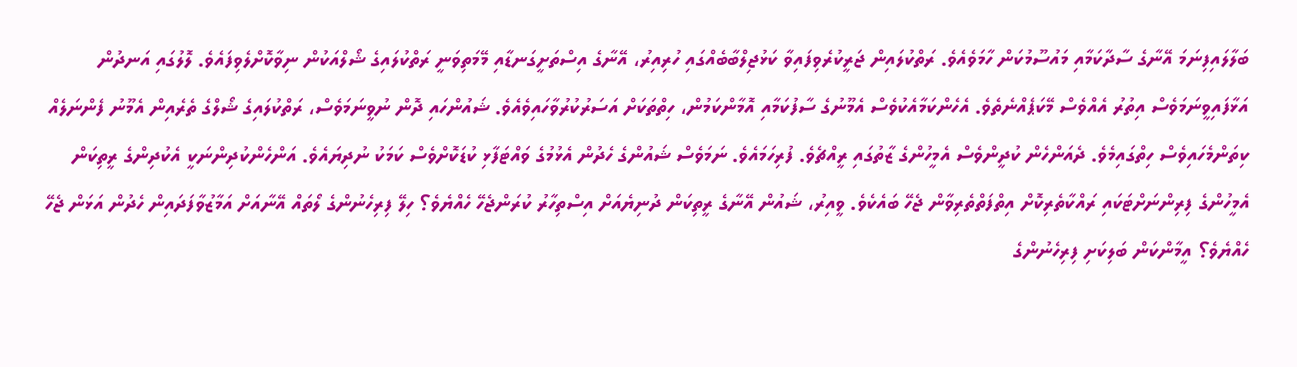ބަލާލައިފިނަމަ އޭނާގެ ސާދާކަމާއި މައުސޫމުކަން ހާމަވެއެވެ. ރަތްކުލައިން ޖަރީކުރެވިފައިވާ ކަޅުޖިލްބާބެއްގައި ހުރިއިރު، އޭނާގެ އިސްތަށީގަނޑާއި މޭމަތިވަނީ ރަތްކުލައިގެ ޝޯލްއަކުން ނިވާކޮށްލެވިފައެވެ. ލޮލުގައި އަނދުން އަޅާފައިވީނަމަވެސް އިތުރު އެއްވެސް މޭކަޕެއްނެތެވެ. އެހެންކަމާއެކުވެސް އެމޫނުގެ ސާފުކަމާއި އޮމާންކަމުން، ހިތްތަކަށް އަސަރުކުރުވާހައިވެއެވެ. ޝައުންހައި ދޮން ނުވީނަމަވެސް، ރަތްކުލައިގެ ޝޯލްގެ ތެރެއިން އެމޫނު ފެންނަލެއް ކިތަންމެހައިވެސް ހިތްގައިމެވެ. ދެއަންހެން ކުދީންވެސް އެމީހުންގެ ޒާތުގައި ރީއްޗެވެ. ފުރިހަމައެވެ. ނަމަވެސް ޝައުންގެ ހެދުން އެޅުމުގެ ވައްޓަފާޅި ކުޑަކޮށްވެސް ކަމަކު ނުދިޔައެވެ. އަންހެންކުދިންނަކީ އެކުދިންގެ ރީތިކަން އެމީހުންގެ ފިރިންނަށްޓަކައި ރައްކާތެރިކޮށް އިތްފަތްތެރިވާން ޖެހޭ ބައެކެވެ. ވީއިރު، ޝައުން އޭނާގެ ރީތިކަން ދުނިޔެއަށް އިސްތިހާރު ކުރަންޖެހޭ ހެއްޔެވެ؟ ހިލޭ ފިރިހެނުންގެ ލޯތައް އޭނާއަށް އަމާޒުވާފަދައިން ހެދުން އަޅަން ޖެހޭ ހެއްޔެވެ؟ އީމާންކަން ބަލިކަށި ފިރިހެނުންގެ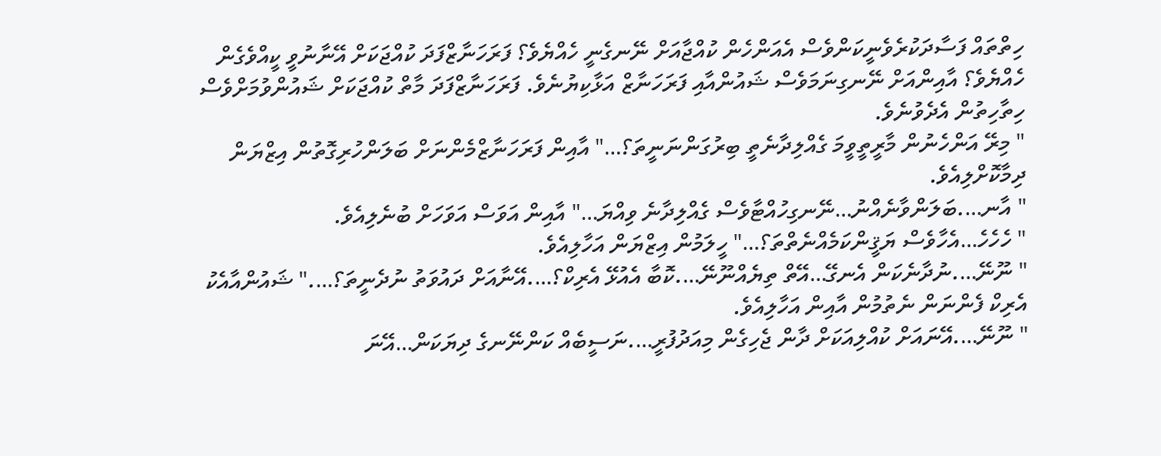ހިތްތައް ފަސާދަކުރެވެނީކަންވެސް އެއަންހެން ކުއްޖާއަށް ނޭނގެނީ ހެއްޔެވެ؟ ފަރަހަނާޒްފަދަ ކުއްޖަކަށް އޭނާނުވީ ކީއްވެގެން ހެއްޔެވެ؟ އާއިންއަށް ނޭނގިނަމަވެސް ޝައުންއާއި ފަރަހަނާޒް އަޅާކިޔުނެވެ. ފަރަހަނާޒްފަދަ މާތް ކުއްޖަކަށް ޝައުންވުމަށްވެސް ހިތާހިތުން އެދެވުނެވެ.
" މިރޭ އަންހެނުން މާރީތީވީމަ ގެއްލިދާނެތީ ބިރުގަންނަނީތަ؟…" އާއިން ފަރަހަނާޒްމެންނަށް ބަލަންހުރިގޮތުން އިޒްޔަން ދިމާކޮށްލިއެވެ.
" އާނ….ބަލަންވާނެއްނު…ނޭނގިހުއްޓާވެސް ގެއްލިދާނެ ވިއްޔަ…" އާއިން އަވަސް އަވަހަށް ބުނެލިއެވެ.
" ހެހެހެ…އެހާވެސް ޔަޤީންކަމެއްނެތްތަ؟…" ހީލަމުން އިޒްޔަން އަހާލިއެވެ.
" ނޫނޭ….ނުދާނެކަން އެނގޭ…އޭތް ތިޔެއްނޫނޭ….ކޮބާ އެއުޅޭ އެރިކް؟….އޭނާއަށް ދައުވަތު ނުދެނީތަ؟…." ޝައުންއާއެކު އެރިކް ފެންނަން ނެތުމުން އާއިން އަހާލިއެވެ.
" ނޫނޭ….އޭނައަށް ކުއްލިއަކަށް ދާން ޖެހިގެން މިއަދުފުރީ….ނަސީބެއް ކަންނޭނގެ ދިޔަކަން…އޭނަ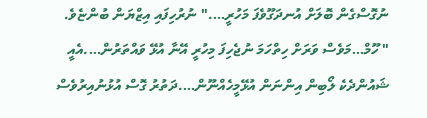ނުގޮސްގެން ބޮލަށް އުނދަގޫވެފަ މަހުރީ…." ނުރުހިފައި އިޒްޔަން ބުންޏެވެ.
" ހޫމް…މަވެސް ވަރަށް ހިތްހަމަ ނުޖެހިފަ މިހުރީ އޭނާ އުޅޭ ވައްތަރުން….އެއީ ޝައުންދެކެ ލޯބިން އިންނަން އުޅޭމީހެއްނޫން….ދަތުރު ގޮސް އުޅުނުއިރުވެސް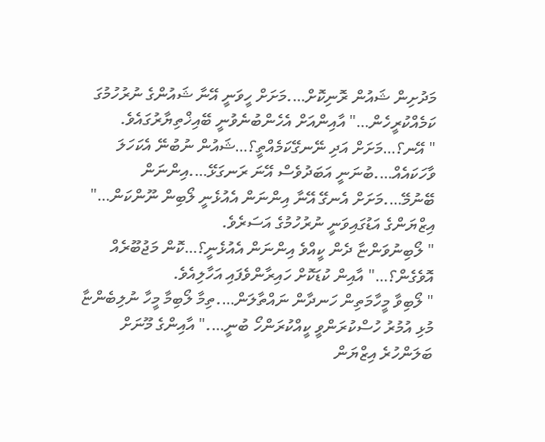މަދުށިން ޝައުން ރޮނިކޮށް….މަށަށް ހީވަނީ އޭނާ ޝައުންގެ ނުރުހުމުގަ ކަމެއްކުރީހެން…" އާއިންއަށް އެހެންބުނެވުނީ ބޭއިޚްތިޔާރުގައެވެ.
" އޭނ؟…މަށަށް އަދި ނޭނގޭކަމެއްތީ؟…ޝައުން ނުބުނޭ އެކަހަލަ ވާހަކައެއް….ބުނަނީ އަބަދުވެސް އޭނަ ރަނގަޅޭ….އިންނަން ބޭނުމޭ….މަށަށް އެނގޭ އޭނާ އިންނަން އެއުޅެނީ ލޯބިން ނޫންކަން…" އިޒްޔަންގެ އަޑުގައިވަނީ ނުރުހުމުގެ އަސަރެވެ.
" ލޯބިނުވަންޏާ ދެން ކީއްވެ އިންނަން އެއުޅެނީ؟…ކޮން މަޖުބޫރެއް އޮވެގެން؟…" އާއިން ކުޑަކޮށް ހައިރާންވެފައި އަހާލިއެވެ.
" ލޯބިވާ މީހާމަތިން ހަނދާން ނައްތާލަން….ތިމާ ލޯބިމާ މީހާ ނުލިބެންޏާ މުޅި އުމުރު ހުސްކުރަންވީ ކީއްކުރަންހޯ ބުނީ…." އާއިންގެ މޫނަށް ބަލަންހުރެ އިޒްޔަން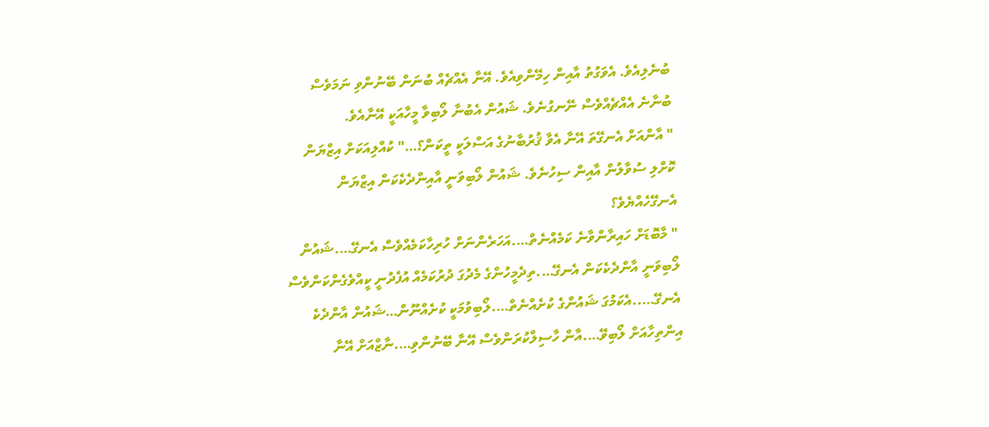ބުނެލިއެވެ. އެވަގުތު އާއިން ހިމޭންވިއެވެ. އޭނާ އެއްޗެއް ބުނަން ބޭނުންވި ނަމަވެސް ބުނާނެ އެއްޗެއްވެސް ނޭނގުނެވެ. ޝައުން އެބުނާ ލޯބިވާ މީހާއަކީ އޭނާއެވެ.
" އާންއަށް އެނގޭތަ އޭނާ އެވާ ޤުރުބާނުގެ އަސްލަކީ ތީކަން؟…" ކުއްލިއަކަށް އިޒްޔަން ކޮށްލި ސުވާލުން އާއިން ސިހުނެވެ. ޝައުން ލޯބިވަނީ އާއިންދެކެކަން އިޒްޔަން އެނގޭހެއްޔެވެ؟
" މާބޮޑަށް ހައިރާންވާނެ ކަމެއްނެތް….އަހަރެންނަށް ހުރިހާކަމެއްވެސް އެނގޭ….ޝައުން ލޯބިވަނީ އާންދެކެކަން އެނގޭ….ތިދެމީހުންގެ މެދުގަ ދުރުކަމެއް އުފެދުނީ ކީއްވެގެންކަންވެސް އެނގޭ…..އެކަމުގަ ޝައުންގެ ކުށެއްނެތް….ލޯބިވުމަކީ ކުށެއްނޫން…ޝައުން އާންދެކެ އިންތިހާއަށް ލޯބިވޭ….އާން ހާސިލްކުރަންވެސް އޭނާ ބޭނުންވި….ނާޒްއަށް އޭނާ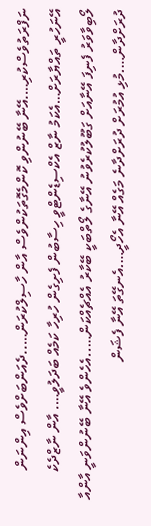ނަފްރަތުވެސްކުރި….އޭނާ ބޭނުންވި ކޮންމެގޮތަކުންވެސް އާން ހާސިލްކުރަން…..ދެއަންބަށްވެސް އިންނަން އޭނަހުރީ ތައްޔާރަށް…އެކަމު ނާޒް އެކްސިޑެންޓްވީ ހިސާބުން ފެށިގެން ހުރިހާ ކަމެއް ބަދަލުވީ…. އާން ނާޒްދެކެ ލޯބިވާވަރު ފެނިފަ އޭނާއަށް ގަބޫލުކުރެވުނު އޭނާގެ ލޯތްބަކީ ބޭކާރު އެއްޗެއްކަން…..އެހެންވެ އޭނާ ބޭނުންވަނީ އާންއާ ދުރަށްދާން….މުޅި އުމުރަށް ދުރަށްދާނެ މަގެއް އޭނާ އެހޯދީ….އެނގޭތަ އޭނާ ފެޝަން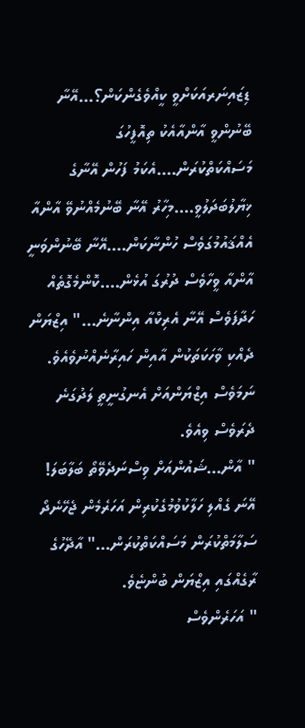ޑިޒައިނަރއަކަށްވީ ކީއްވެގެންކަން؟…އޭނާ ބޭނުންވީ އާންއާއެކު ތިއޮފީހުގަ މަސައްކަތްކުރަން….އެކަމު ފަހުން އޭނާގެ ޚިޔާލުބަދަލުވީ….މިހާރު އޭނާ ބޭނުމެއްނުވޭ އާންއާ އެއްޤައުމުގަވެސް ހުންނާކަން….އޭނާ ބޭނުންވަނީ އާންއާ ވީހާވެސް ދުރުގަ އުޅެން….ކޮންމެގޮތެއް ހަދާފަވެސް އޭނާ އެރިކްއާ އިންނާނެ…" އިޒްޔަން ދެއްކި ވާހަކަތަކުން އާއިން ހައިރާނެއްނުވެއެވެ. ނަމަވެސް އިޒްޔަންއަށް އެނގުނީތީ ލަދުގަނެ ދެރަވެސް ވިއެވެ.
" އާން…ޝައުންއަށް ވިސްނަދެވޭތޯ ބަލާބަލަ! އޭނަ ގެއްލި ހަލާކުވުމުގެކުރިން އަހަރެމެން ޖެހޭނެދޯ ސަލާމަތްކުރަން މަސައްކަތްކުރަން…" އާދޭހުގެ ރާގެއްގައި އިޒްޔަން ބުންޏެވެ.
" އަހަރެންވެސް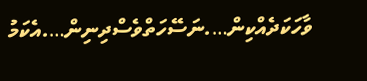ވާހަކަދެއްކިން….ނަސޭހަތްވެސްދިނިން….އެކަމު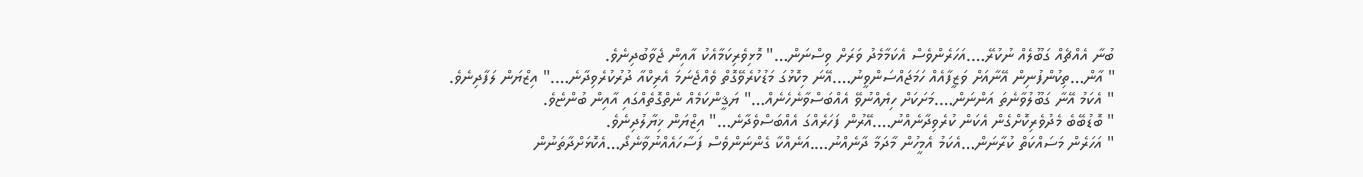ބުނާ އެއްޗެއް ގަބޫލެއް ނުކުރޭ….އަހަރެންވެސް އެކަމާމެދު ވަރަށް ވިސްނަން…" މޮޅިވެރިކަމާއެކު އާއިން ޖެވާބުދިނެވެ.
" އާން…ތިކުންފުނިން އޭނާއަށް ވަޒީފާއެއް ހަމަޖައްސަންވީނު….އޭނަ މިކޮޅުގަ މަޑުކުރެވޭގޮތް ވެއްޖެނަމަ އެރިކްއާ ދުރުކުރެވިދާނެ…." އިޒްޔަން ލަފާދިނެވެ.
" އެކަމު އޭނާ ގަބޫލުވާނެތަ އަންނަން….މަށަކަށް ހިޔެއްނުވޭ އެއްބަސްވާނެހެނެއް…" ޔަޤީންކަމެއް ނެތްގޮތެއްގައި އާއިން ބުންޏެވެ.
" ބޮޑުބޭބެ މެދުވެރިކޮށްގެން އެކަން ކުރެވިދާނެއްނު….އޭރުން ފަހަރެއްގަ އެއްބަސްވެދާނެ…" އިޒްޔަން ޚިޔާލުދިނެވެ.
" އަހަރެން މަސައްކަތް ކުރާނަން…އެކަމު އެމީހުން މާދަމާ ދާނެއްނު….އަނެއްކާ ގެންނަންވެސް ފަސާހައެއްނުވާނެދޯ…އެކޮޅަށްދާތަނުން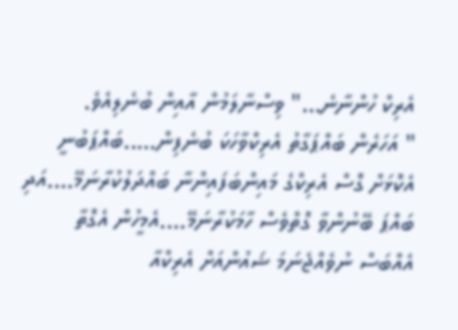އެރިކް ހުންނާނެ…" ވިސްނާލަމުން އާއިން ބުނެލިއެވެ.
" އަހަރެން ބައްޕަގާތު އެރިކްވާހަކަ ބުނެފިން…..ބައްޕަބުނީ އެކޮޅަށް ގޮސް އެރިކްގެ މައިންބަފައިންނާ ބައްދަލުކުރާނަމޭ….އަދި ބައްޕަ ބޭނުންވާ ގޮތްވެސް ހާމަކުރާނަމޭ….އެމީހުން އެގޮތާ އެއްބަސް ނުވެއްޖެނަމަ ޝައުންއަށް އެރިކްއާ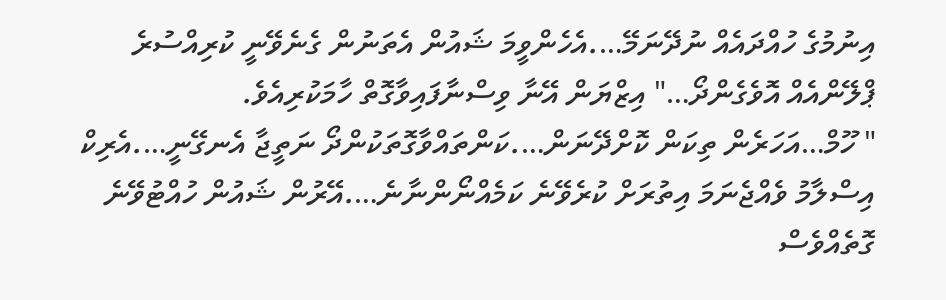އިނުމުގެ ހުއްދައެއް ނުދޭނަމޭ….އެހެންވީމަ ޝައުން އެތަނުން ގެނެވޭނީ ކުރިއްސުރެ ޕްލޭންއެއް އޮވެގެންދޯ…" އިޒްޔަން އޭނާ ވިސްނާފައިވާގޮތް ހާމަކުރިއެވެ.
" ހޫމް…އަހަރެން ތިކަން ކޮށްދޭނަން….ކަންތައްވާގޮތަކުންދޯ ނަތީޖާ އެނގޭނީ….އެރިކް އިސްލާމު ވެއްޖެނަމަ އިތުރަށް ކުރެވޭނެ ކަމެއްނޯންނާނެ….އޭރުން ޝައުން ހުއްޓުވޭނެ ގޮތެއްވެސް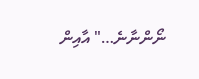ނޯންނާނެ…" އާއިން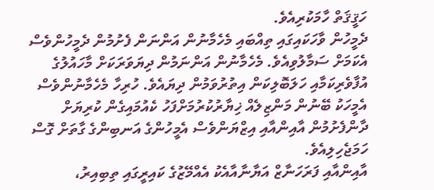ހަޤީޤަތް ހާމަކުރިއެވެ.
ދެމީހުން ވާހަކައިގައި ތިއްބައި މެހެމާނުން އަންނަން ފެށުމުން ދެމީހުންވެސް އެކަމަށް ސަމާލުވިއެވެ. މެހެމާނުން އަންނަމުން ދިޔަވަރަކަށް މާހައުލުގެ އުފާވެރިކަމާއި ހަލަބޮލިކަން އިތުރުވަމުން ދިޔައެވެ. ހުރިހާ މެހެމާނުންވެސް އެމީހަކު ބޭނުން މަންޒިލެއް ޚިޔާރުކުރުމަށްފަހު ކެއުމައިގެން ކުރިޔަށް ދާންފެށުމުން އާއިންއާއި އިޒްޔަންވެސް އެމީހުންގެ އަނބިންގެ ގާތަށް ގޮސް ހަމަޖެހިލިއެވެ.
އާއިންއާއި ފަރަހަނާޒް އަޔާނާއާއެކު އެއްމޭޒުގެ ކައިރީގައި ތިބިއިރު،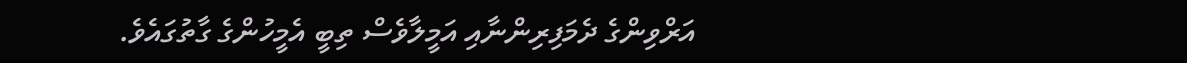އަރްވިންގެ ދެމަފިރިންނާއި އަމީލާވެސް ތިބީ އެމީހުންގެ ގާތުގައެވެ.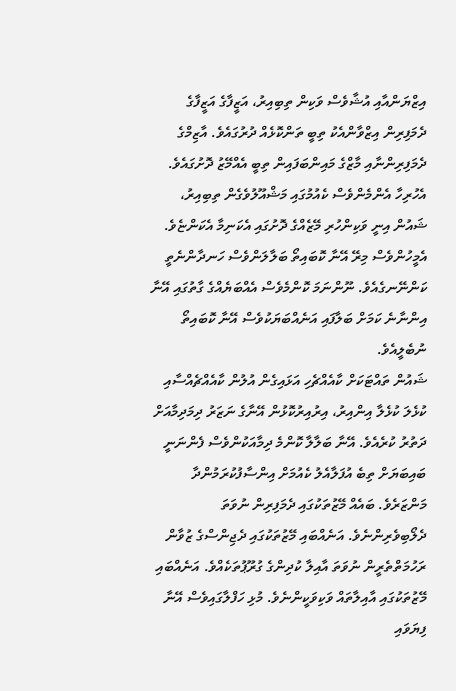އިޒްޔަންއާއި އުޝާވެސް ވަކިން ތިބިއިރު، އަޒީފާގެ އަޒީފާގެ ދެމަފިރިން އިޒްވާންއެކު ތިބީ ތަންކޮޅެއް ދުރުގައެވެ. އާޒިމްގެ ދެމަފިރިންނާއި މާޒްގެ މައިންބަފައިން ތިބީ އެއްމޭޒު ދޮށުގައެވެ. އެހުރިހާ އެންމެންވެސް ކެއުމުގައި މަޝްއޫލުވެގެން ތިބިއިރު، ޝައުން އިނީ ވަކިންހުރި މޭޒެއްގެ ދޮށުގައި އެކަނިމާ އެކަންޏެވެ. އެމީހުންވެސް މިރޭ އޭނާ ކޮބައިތޯ ބަލާލަންވެސް ހަނދާންނެތީ ކަންނޭނގެއެވެ. ނޫންނަމަ ކޮންމެވެސް އެއްބަޔެއްގެ ގާތުގައި އޭނާ އިންނާނެ ކަމަށް ބަލާފައި އަނެއްބަޔަކުވެސް އޭނާ ކޮބައިތޯ ނުބެލީއެވެ.
ޝައުން ތައްޓަކަށް ކާއެއްޗެހި އަޅައިގެން އުލުން ކާއެއްޗެއްސާއި ކުޅެލަ ކުޅެލާ އިންއިރު، އިރުއިރުކޮޅުން އޭނާގެ ނަޒަރު ދިމަދިމާއަށް ދަތުރު ކުރެއެވެ. އޭނާ ބަލާލާ ކޮންމެ ދިމާއަކުންވެސް ފެންނަނީ ބައިބަޔަށް ތިބެ އުފަލާއެލު ކެއުމަށް އިންސާފުކުރަމުންދާ މަންޒަރެވެ. ބައެއް މޭޒުތަކުގައި ދެމަފިރިން ނުވަތަ ދެލޯބިވެރިންނެވެ. އަނެއްބައި މޭޒުތަކުގައި ދެޖިންސްގެ ޒުވާން ރަހުމަތްތެރީން ނުވަތަ އާއިލާ ކުދިންގެ ގުރޫޕުތަކެއްވެ. އަނެއްބައި މޭޒުތަކުގައި އާއިލާތައް ވަކިވަކީންނެވެ. މުޅި ހަފްލާގައިވެސް އޭނާ ފިޔަވައި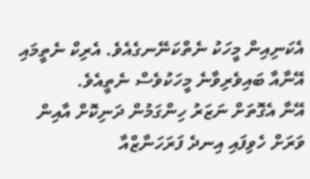އެކަނިއިން މީހަކު ނެތްކަނޭނގެއެވެ. އެރިކް ނެތީމައި އޭނާއާ ބައިވެރިވާނެ މީހަކުވެސް ނެތީއެވެ.
އޭނާ އެގޮތަށް ނަޒަރު ހިންގަމުން ދަނިކޮށް އާއިން ވަރަށް ހެވިފައި އިނދެ ފަރަހަނާޒްއާ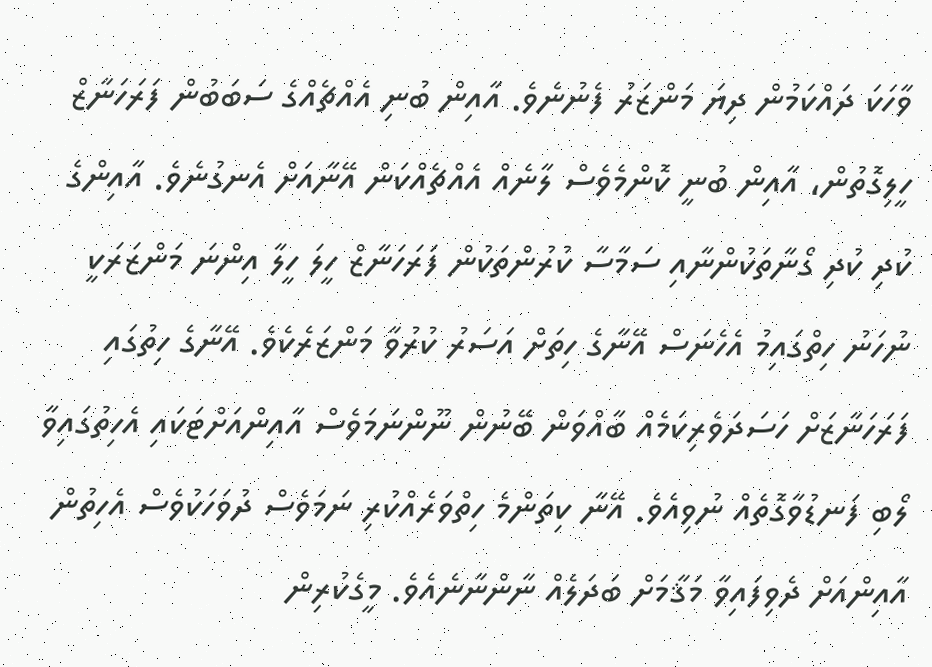ވާހަކަ ދައްކަމުން ދިޔަ މަންޒަރު ފެނުނެވެ. އާއިން ބުނި އެއްޗެއްގެ ސަބަބުން ފަރަހަނާޒް ހީލިގޮތުން، އާއިން ބުނީ ކޮންމެވެސް ލާނެއް އެއްޗެއްކަން އޭނާއަށް އެނގުނެވެ. އާއިންގެ ކުދި ކުދި ގޯނާތަކުންނާއި ސަމާސާ ކުރުންތަކުން ފަރަހަނާޒް ހީލަ ހީލާ އިންނަ މަންޒަރަކީ ނުހަނު ހިތްގައިމު އެހެނަސް އޭނާގެ ހިތަށް އަސަރު ކުރުވާ މަންޒަރެކެވެ. އޭނާގެ ހިތުގައި ފަރަހަނާޒަށް ހަސަދަވެރިކަމެއް ބާއްވަން ބޭނުން ނޫންނަމަވެސް އާއިންއަށްޓަކައި އެހިތުގައިވާ ލޯބި ފަނޑުވާގޮތެއް ނުވިއެވެ. އޭނާ ކިތަންމެ ހިތްވަރެއްކުރި ނަމަވެސް ދުވަހަކުވެސް އެހިތުން އާއިންއަށް ދެވިފައިވާ މަޤާމަށް ބަދަލެއް ނާންނާނެއެވެ. މީގެކުރިން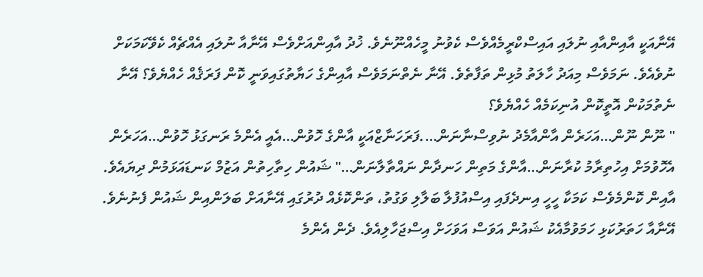އޭނާއަކީ އާއިންއާއި ނުލައި އައިސްކްރީމެއްވެސް ކެވުނު މީހެއްނޫނެވެ. ޚުދު އާއިންއަށްވެސް އޭނާއާ ނުލައި އެއްޗެއް ކެވޭކަމަކަށް ނުވެއެވެ. ނަމަވެސް މިއަދު ހާލަތު މުޅިން ތަފާތެވެ. އޭނާ ނެތްނަމަވެސް އާއިންގެ ހަޔާތުގައިވަނީ ކޮން ފަރަޤެއް ހެއްޔެވެ؟ އޭނާ ނެތުމަކުން އޮތީކޮން އުނިކަމެއް ހެއްޔެވެ؟
" ނޫން ނޫން…އަހަރެން އާންއާމެދު ނުވިސްނާނަން….ފަރަހަނާޒްއަކީ އާންގެ ހޮވުން…އެއީ އެންމެ ރަނގަޅު ހޮވުން…އަހަރެން އެހޮވުމަށް އިހުތިރާމު ކުރާނަން…އާންގެ މަތިން ހަނދާން ނައްތާލާނަން…" ޝައުން ހިތާހިތުން އަޒުމް ކަނޑައަޅަމުން ދިޔައެވެ.
އާއިން ކޮންމެވެސް ކަމަކާ ހީހީ އިނދެފައި އިސްއުފުލާ ބަލާލި ވަގުތު، ތަންކޮޅެއް ދުރުގައި އޭނާއަށް ބަލަންއިން ޝައުން ފެނުނެވެ. އޭނާއާ ހަތަރުކަޅި ހަމަވުމާއެކު ޝައުން އަވަސް އަވަހަށް އިސްޖަހާލިއެވެ. ދެން އެންމެ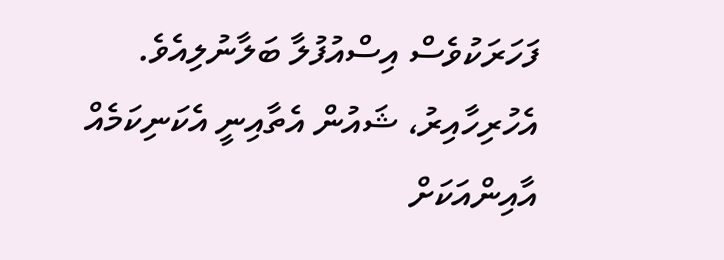ފަހަރަކުވެސް އިސްއުފުލާ ބަލާނުލިއެވެ. އެހުރިހާއިރު، ޝައުން އެތާއިނީ އެކަނިކަމެއް އާއިންއަކަށް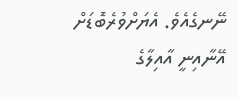ނޭނގެއެވެ. އެޔަށްވުރެބޮޑަށް އޭނާއިނީ އާއިލާގެ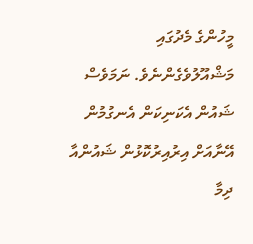މީހުންގެ މެދުގައި މަޝްއޫލުވެގެންނެވެ. ނަމަވެސް ޝައުން އެކަނިކަން އެނގުމުން އޭނާއަށް އިރުއިރުކޮޅުން ޝައުންއާ ދިމާ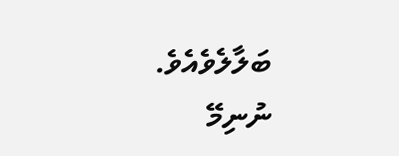ބަލާލެވެއެވެ.
ނުނިމޭ